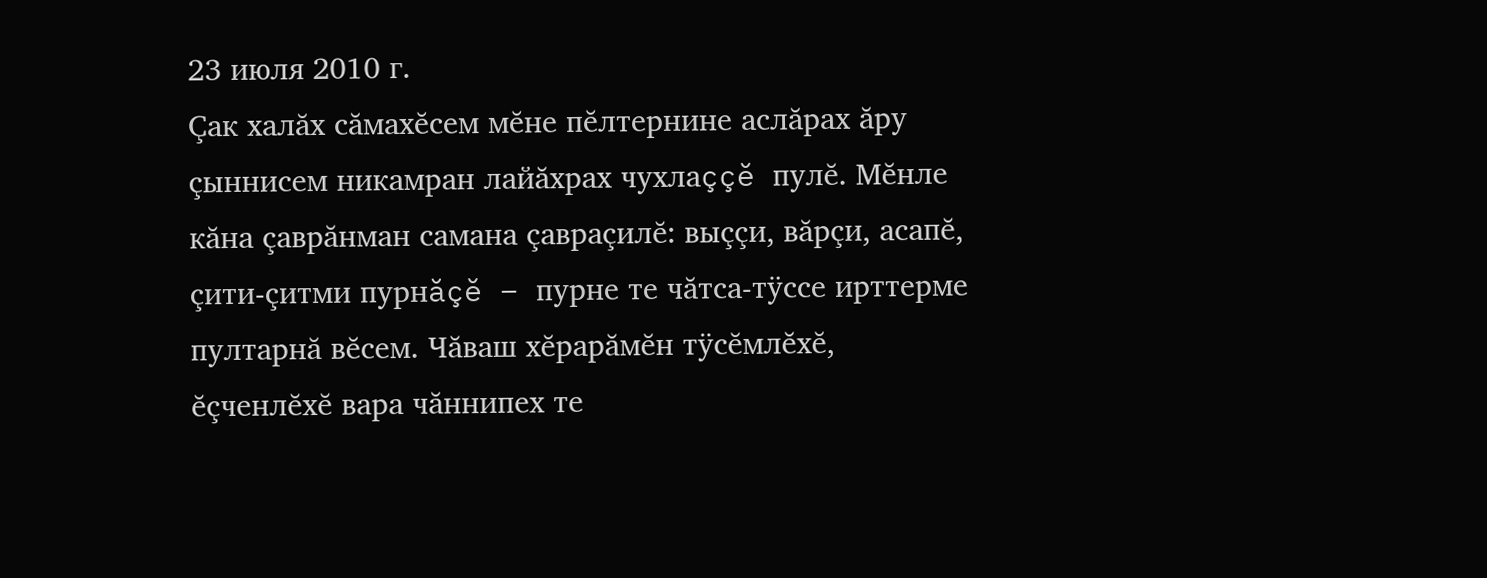23 июля 2010 г.
Çак халăх сăмахĕсем мĕне пĕлтернине аслăрах ăру çыннисем никамран лайăхрах чухлаççĕ пулĕ. Мĕнле кăна çаврăнман самана çавраçилĕ: выççи, вăрçи, асапĕ, çити-çитми пурнăçĕ – пурне те чăтса-тÿссе ирттерме пултарнă вĕсем. Чăваш хĕрарăмĕн тÿсĕмлĕхĕ, ĕçченлĕхĕ вара чăннипех те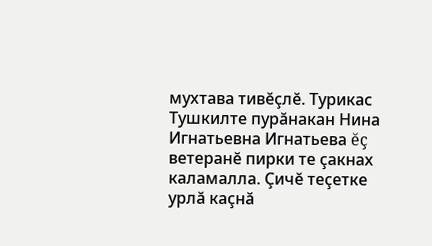мухтава тивĕçлĕ. Турикас Тушкилте пурăнакан Нина Игнатьевна Игнатьева ĕç ветеранĕ пирки те çакнах каламалла. Çичĕ теçетке урлă каçнă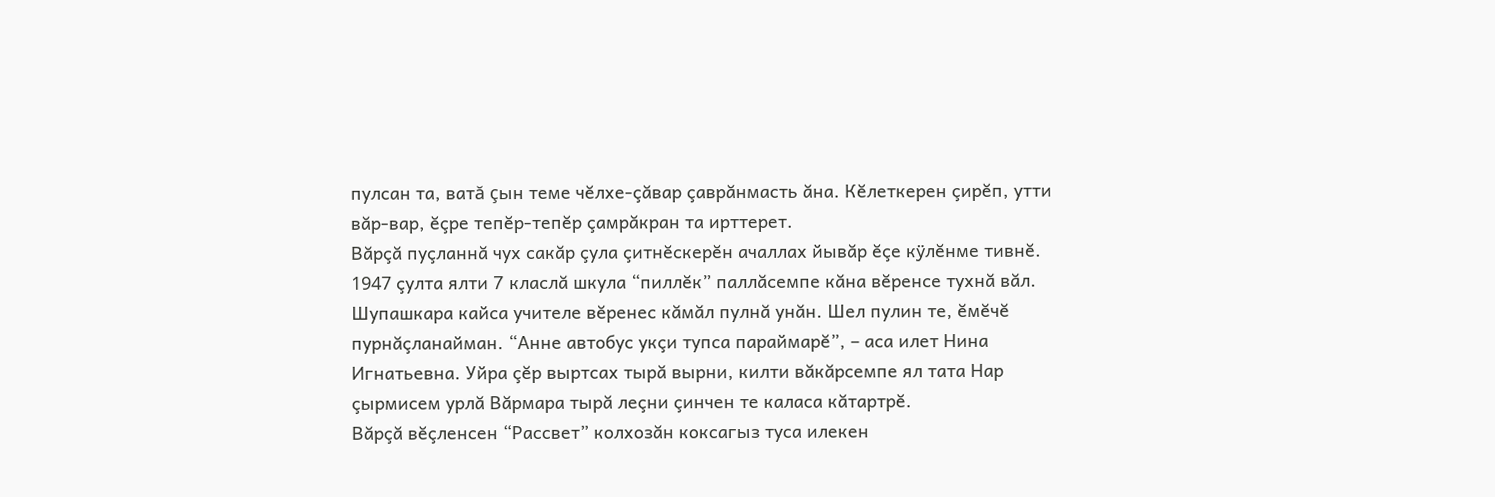пулсан та, ватă çын теме чĕлхе-çăвар çаврăнмасть ăна. Кĕлеткерен çирĕп, утти вăр-вар, ĕçре тепĕр-тепĕр çамрăкран та ирттерет.
Вăрçă пуçланнă чух сакăр çула çитнĕскерĕн ачаллах йывăр ĕçе кÿлĕнме тивнĕ. 1947 çулта ялти 7 класлă шкула “пиллĕк” паллăсемпе кăна вĕренсе тухнă вăл. Шупашкара кайса учителе вĕренес кăмăл пулнă унăн. Шел пулин те, ĕмĕчĕ пурнăçланайман. “Анне автобус укçи тупса параймарĕ”, – аса илет Нина Игнатьевна. Уйра çĕр выртсах тырă вырни, килти вăкăрсемпе ял тата Нар çырмисем урлă Вăрмара тырă леçни çинчен те каласа кăтартрĕ.
Вăрçă вĕçленсен “Рассвет” колхозăн коксагыз туса илекен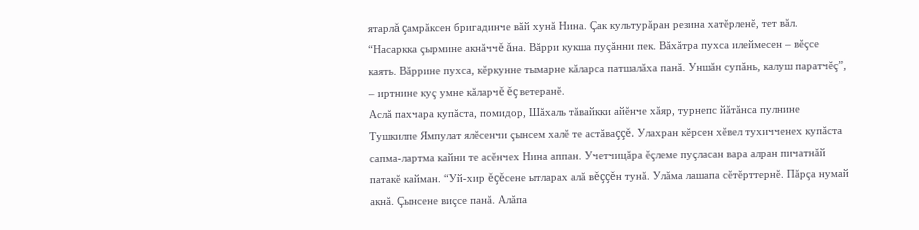ятарлă çамрăксен бригадинче вăй хунă Нина. Çак культурăран резина хатĕрленĕ, тет вăл. “Насаркка çырмине акнăччĕ ăна. Вăрри кукша пуçăнни пек. Вăхăтра пухса илеймесен – вĕçсе каять. Вăррине пухса, кĕркунне тымарне кăларса патшалăха панă. Уншăн супăнь, калуш паратчĕç”, – иртнине куç умне кăларчĕ ĕç ветеранĕ.
Аслă пахчара купăста, помидор, Шăхаль тăвайкки айĕнче хăяр, турнепс йăтăнса пулнине Тушкилпе Ямпулат ялĕсенчи çынсем халĕ те астăваççĕ. Улахран кĕрсен хĕвел тухичченех купăста сапма-лартма кайни те асĕнчех Нина аппан. Учетчицăра ĕçлеме пуçласан вара алран пичатнăй патакĕ кайман. “Уй-хир ĕçĕсене ытларах алă вĕççĕн тунă. Улăма лашапа сĕтĕрттернĕ. Пăрçа нумай акнă. Çынсене виçсе панă. Алăпа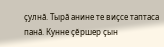çулнă. Тырă анине те виçсе таптаса панă. Кунне çĕршер çын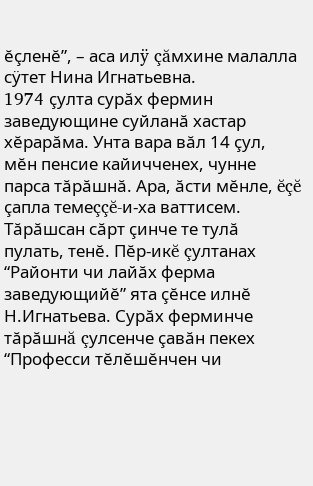ĕçленĕ”, – аса илÿ çăмхине малалла сÿтет Нина Игнатьевна.
1974 çулта сурăх фермин заведующине суйланă хастар хĕрарăма. Унта вара вăл 14 çул, мĕн пенсие кайичченех, чунне парса тăрăшнă. Ара, ăсти мĕнле, ĕçĕ çапла темеççĕ-и-ха ваттисем. Тăрăшсан сăрт çинче те тулă пулать, тенĕ. Пĕр-икĕ çултанах “Районти чи лайăх ферма заведующийĕ” ята çĕнсе илнĕ Н.Игнатьева. Сурăх ферминче тăрăшнă çулсенче çавăн пекех “Професси тĕлĕшĕнчен чи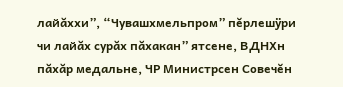лайăххи”, “Чувашхмельпром” пĕрлешÿри чи лайăх сурăх пăхакан” ятсене, ВДНХн пăхăр медальне, ЧР Министрсен Совечĕн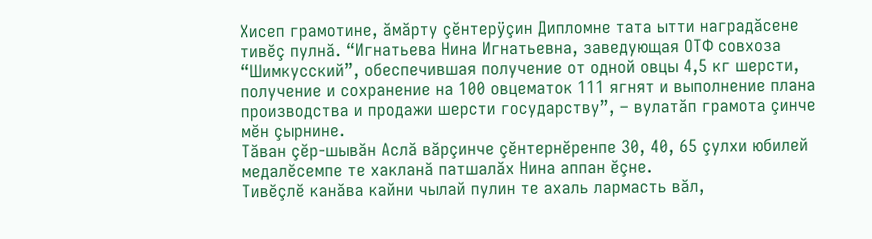Хисеп грамотине, ăмăрту çĕнтерÿçин Дипломне тата ытти наградăсене тивĕç пулнă. “Игнатьева Нина Игнатьевна, заведующая ОТФ совхоза “Шимкусский”, обеспечившая получение от одной овцы 4,5 кг шерсти, получение и сохранение на 100 овцематок 111 ягнят и выполнение плана производства и продажи шерсти государству”, – вулатăп грамота çинче мĕн çырнине.
Тăван çĕр-шывăн Аслă вăрçинче çĕнтернĕренпе 30, 40, 65 çулхи юбилей медалĕсемпе те хакланă патшалăх Нина аппан ĕçне.
Тивĕçлĕ канăва кайни чылай пулин те ахаль лармасть вăл,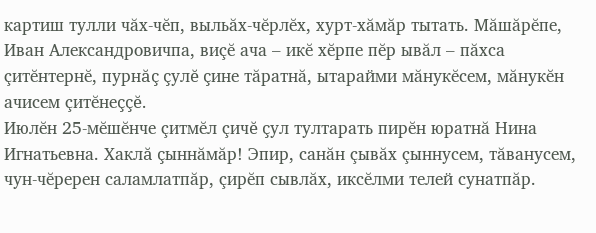картиш тулли чăх-чĕп, выльăх-чĕрлĕх, хурт-хăмăр тытать. Мăшăрĕпе, Иван Александровичпа, виçĕ ача – икĕ хĕрпе пĕр ывăл – пăхса çитĕнтернĕ, пурнăç çулĕ çине тăратнă, ытарайми мăнукĕсем, мăнукĕн ачисем çитĕнеççĕ.
Июлĕн 25-мĕшĕнче çитмĕл çичĕ çул тултарать пирĕн юратнă Нина Игнатьевна. Хаклă çыннăмăр! Эпир, санăн çывăх çыннусем, тăванусем, чун-чĕререн саламлатпăр, çирĕп сывлăх, иксĕлми телей сунатпăр.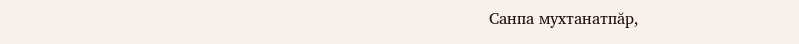Санпа мухтанатпăр,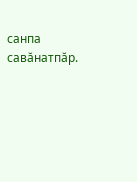санпа савăнатпăр.